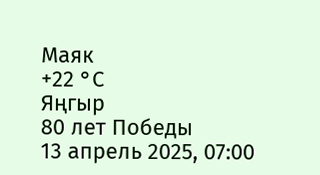Маяк
+22 °С
Яңгыр
80 лет Победы
13 апрель 2025, 07:00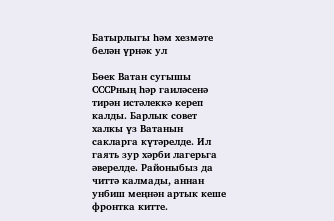Батырлыгы һәм хезмәте белән үрнәк ул

Бөек Ватан сугышы СССРның һәр гаиләсенә тирән истәлеккә кереп калды. Барлык совет халкы үз Ватанын сакларга күтәрелде. Ил гаять зур хәрби лагерьга әверелде. Районыбыз да читтә калмады, аннан унбиш меңнән артык кеше фронтка китте.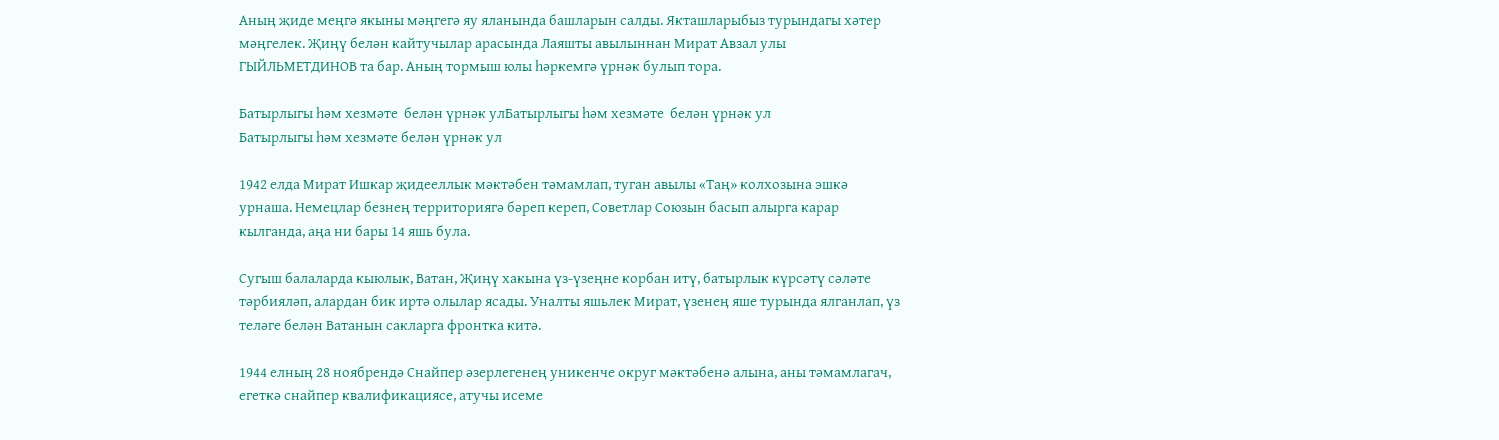Аның җиде меңгә якыны мәңгегә яу яланында башларын салды. Якташларыбыз турындагы хәтер мәңгелек. Җиңү белән кайтучылар арасында Лаяшты авылыннан Мират Авзал улы ГЫЙЛЬМЕТДИНОВ та бар. Аның тормыш юлы һәркемгә үрнәк булып тора.

Батырлыгы һәм хезмәте  белән үрнәк улБатырлыгы һәм хезмәте  белән үрнәк ул
Батырлыгы һәм хезмәте белән үрнәк ул

1942 елда Мират Ишкар җидееллык мәктәбен тәмамлап, туган авылы «Таң» колхозына эшкә урнаша. Немецлар безнең территориягә бәреп кереп, Советлар Союзын басып алырга карар кылганда, аңа ни бары 14 яшь була.

Сугыш балаларда кыюлык, Ватан, Җиңү хакына үз-үзеңне корбан итү, батырлык күрсәтү сәләте тәрбияләп, алардан бик иртә олылар ясады. Уналты яшьлек Мират, үзенең яше турында ялганлап, үз теләге белән Ватанын сакларга фронтка китә.

1944 елның 28 ноябрендә Снайпер әзерлегенең уникенче округ мәктәбенә алына, аны тәмамлагач, егеткә снайпер квалификациясе, атучы исеме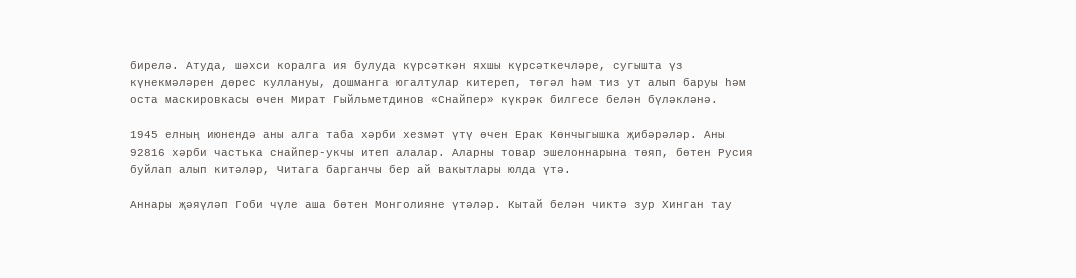бирелә. Атуда, шәхси коралга ия булуда күрсәткән яхшы күрсәткечләре, сугышта үз күнекмәләрен дөрес куллануы, дошманга югалтулар китереп, төгәл һәм тиз ут алып баруы һәм оста маскировкасы өчен Мират Гыйльметдинов «Снайпер» күкрәк билгесе белән бүләкләнә.

1945 елның июнендә аны алга таба хәрби хезмәт үтү өчен Ерак Көнчыгышка җибәрәләр. Аны 92816 хәрби частька снайпер-укчы итеп алалар. Аларны товар эшелоннарына төяп, бөтен Русия буйлап алып китәләр, Читага барганчы бер ай вакытлары юлда үтә.

Аннары җәяүләп Гоби чүле аша бөтен Монголияне үтәләр. Кытай белән чиктә зур Хинган тау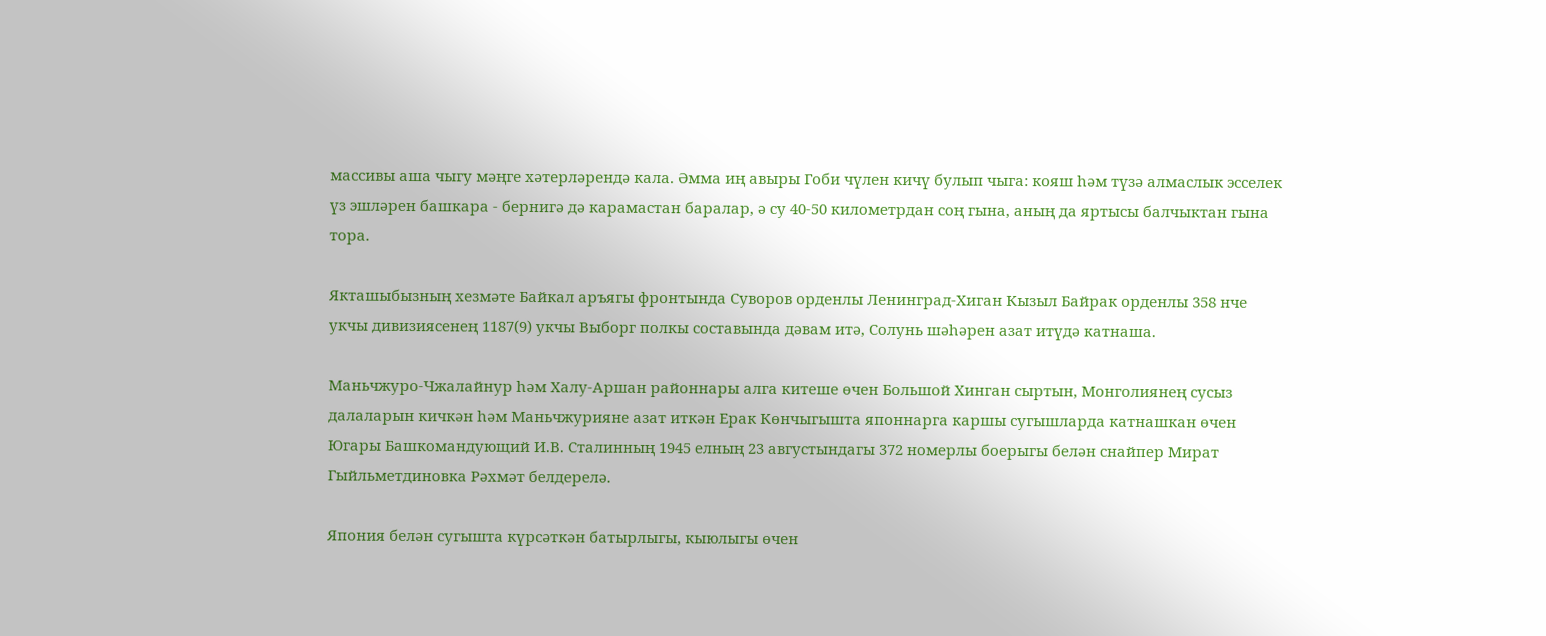массивы аша чыгу мәңге хәтерләрендә кала. Әмма иң авыры Гоби чүлен кичү булып чыга: кояш һәм түзә алмаслык эсселек үз эшләрен башкара - бернигә дә карамастан баралар, ә су 40-50 километрдан соң гына, аның да яртысы балчыктан гына тора.

Якташыбызның хезмәте Байкал аръягы фронтында Суворов орденлы Ленинград-Хиган Кызыл Байрак орденлы 358 нче укчы дивизиясенең 1187(9) укчы Выборг полкы составында дәвам итә, Солунь шәһәрен азат итүдә катнаша.

Маньчжуро-Чжалайнур һәм Халу-Аршан районнары алга китеше өчен Большой Хинган сыртын, Монголиянең сусыз далаларын кичкән һәм Маньчжурияне азат иткән Ерак Көнчыгышта японнарга каршы сугышларда катнашкан өчен Югары Башкомандующий И.В. Сталинның 1945 елның 23 августындагы 372 номерлы боерыгы белән снайпер Мират Гыйльметдиновка Рәхмәт белдерелә.

Япония белән сугышта күрсәткән батырлыгы, кыюлыгы өчен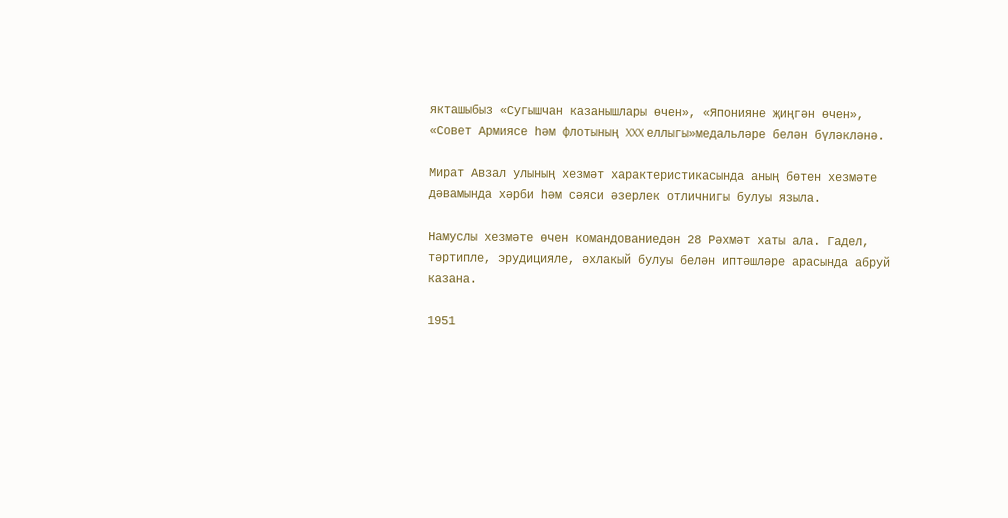якташыбыз «Сугышчан казанышлары өчен», «Японияне җиңгән өчен», «Совет Армиясе һәм флотының XXX еллыгы»медальләре белән бүләкләнә.

Мират Авзал улының хезмәт характеристикасында аның бөтен хезмәте дәвамында хәрби һәм сәяси әзерлек отличнигы булуы языла.

Намуслы хезмәте өчен командованиедән 28 Рәхмәт хаты ала. Гадел, тәртипле, эрудицияле, әхлакый булуы белән иптәшләре арасында абруй казана.

1951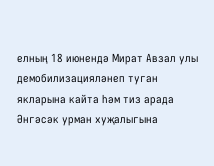елның 18 июнендә Мират Авзал улы демобилизацияләнеп туган якларына кайта һәм тиз арада Әнгәсәк урман хуҗалыгына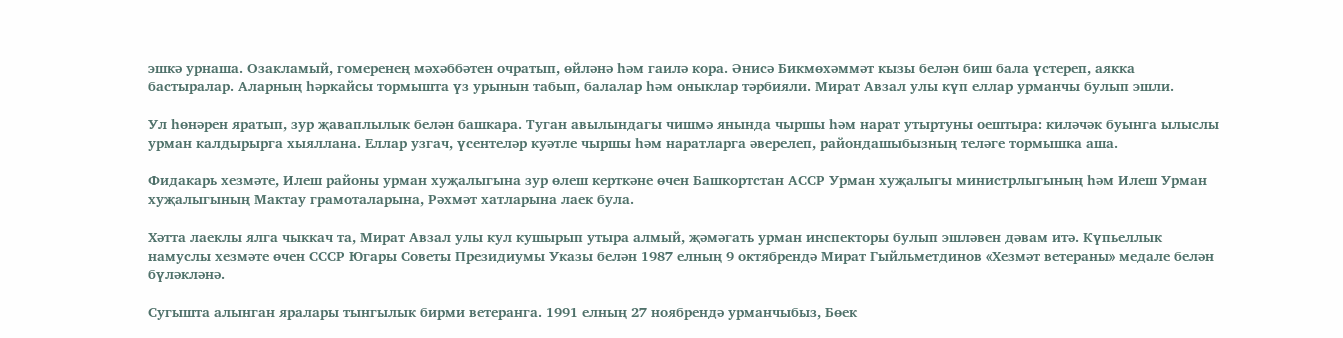эшкә урнаша. Озакламый, гомеренең мәхәббәтен очратып, өйләнә һәм гаилә кора. Әнисә Бикмөхәммәт кызы белән биш бала үстереп, аякка бастыралар. Аларның һәркайсы тормышта үз урынын табып, балалар һәм оныклар тәрбияли. Мират Авзал улы күп еллар урманчы булып эшли.

Ул һөнәрен яратып, зур җаваплылык белән башкара. Туган авылындагы чишмә янында чыршы һәм нарат утыртуны оештыра: киләчәк буынга ылыслы урман калдырырга хыяллана. Еллар узгач, үсентеләр куәтле чыршы һәм наратларга әверелеп, райондашыбызның теләге тормышка аша.

Фидакарь хезмәте, Илеш районы урман хуҗалыгына зур өлеш керткәне өчен Башкортстан АССР Урман хуҗалыгы министрлыгының һәм Илеш Урман хуҗалыгының Мактау грамоталарына, Рәхмәт хатларына лаек була.

Хәтта лаеклы ялга чыккач та, Мират Авзал улы кул кушырып утыра алмый, җәмәгать урман инспекторы булып эшләвен дәвам итә. Күпьеллык намуслы хезмәте өчен СССР Югары Советы Президиумы Указы белән 1987 елның 9 октябрендә Мират Гыйльметдинов «Хезмәт ветераны» медале белән бүләкләнә.

Сугышта алынган яралары тынгылык бирми ветеранга. 1991 елның 27 ноябрендә урманчыбыз, Бөек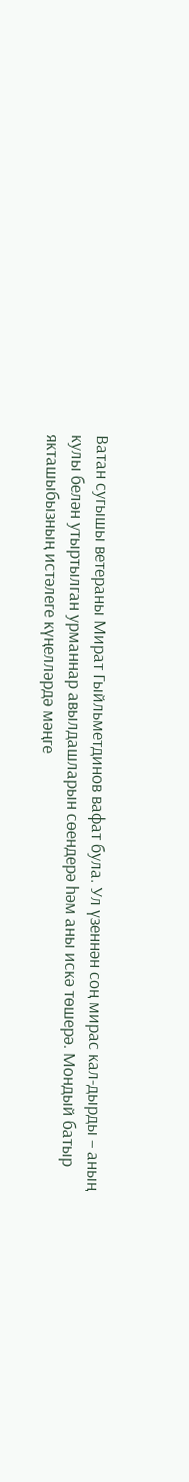Ватан сугышы ветераны Мират Гыйльметдинов вафат була. Ул үзеннән соң мирас кал-дырды – аның кулы белән утыртылган урманнар авылдашларын сөендерә һәм аны искә төшерә. Мондый батыр якташыбызның истәлеге күңелләрдә мәңге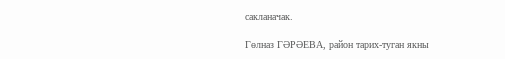сакланачак.

Гөлназ ГӘРӘЕВА, район тарих-туган якны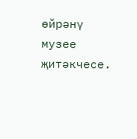өйрәнү музее җитәкчесе.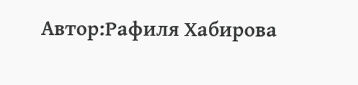Автор:Рафиля Хабирова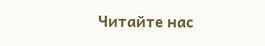Читайте нас